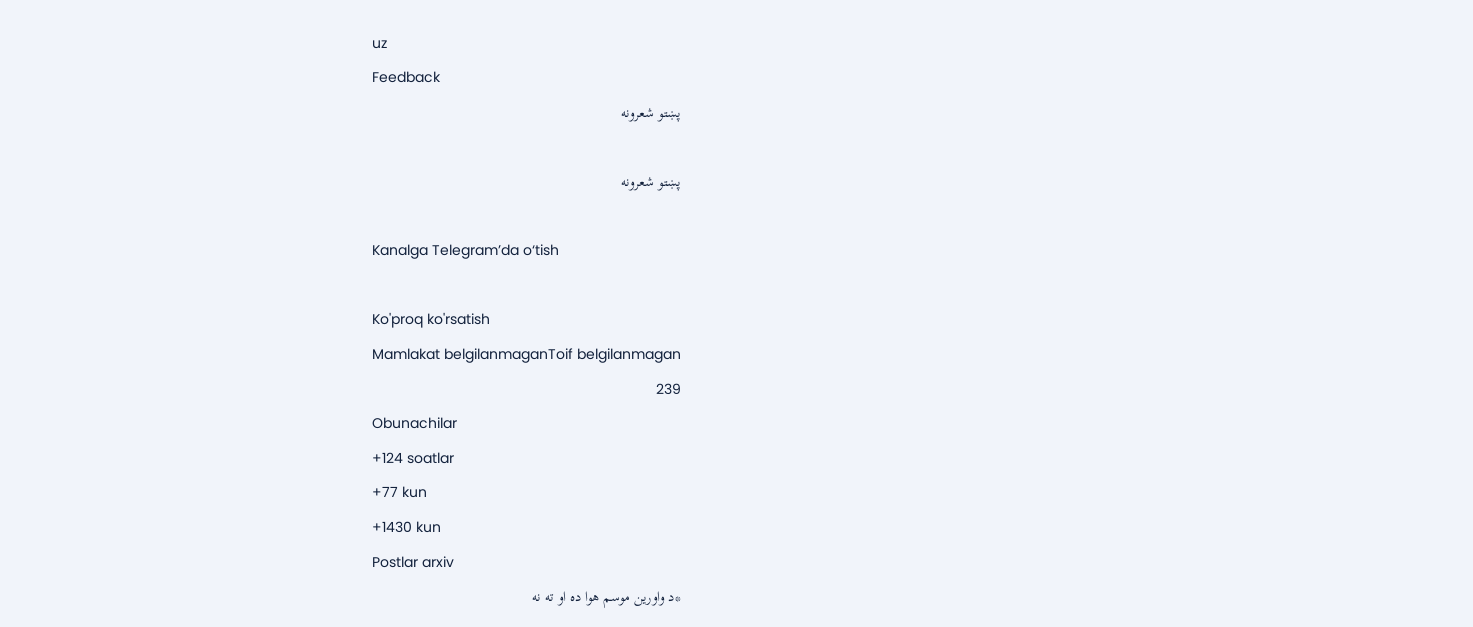uz
Feedback
پښتو شعرونه

پښتو شعرونه

Kanalga Telegram’da o‘tish

Ko'proq ko'rsatish
Mamlakat belgilanmaganToif belgilanmagan
239
Obunachilar
+124 soatlar
+77 kun
+1430 kun
Postlar arxiv
*د واورین موسم هوا ده او ته نه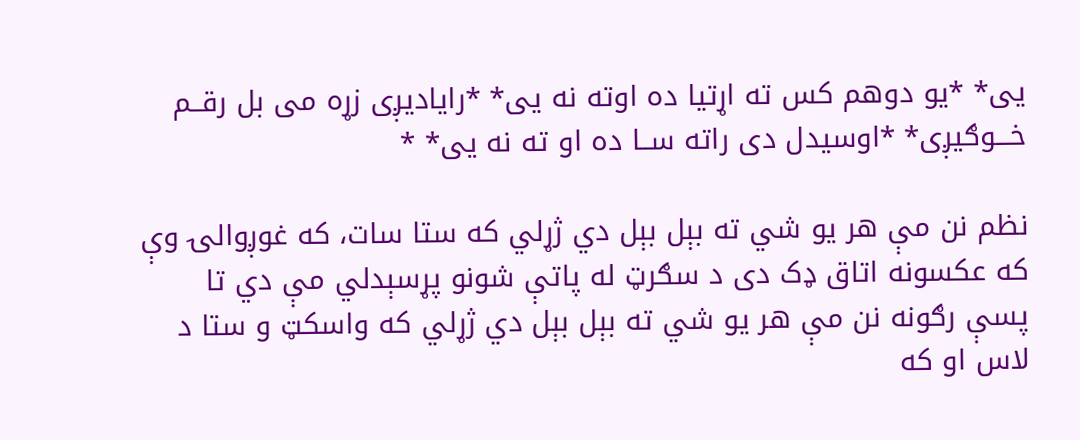یی* *یو دوهم کس ته اړتیا ده اوته نه یی* *رایادیږی زړه می بل رقــم خـــوګیږی* *اوسیدل دی راته ســا ده او ته نه یی* *

نظم نن مې هر يو شي ته بېل بېل دي ژړلي که ستا سات، که غوږوالۍ وې که عکسونه اتاق ډک دی د سګرټ له پاتې شونو پړسېدلي مې دي تا پسې رګونه نن مې هر يو شي ته بېل بېل دي ژړلي که واسکټ و ستا د لاس او که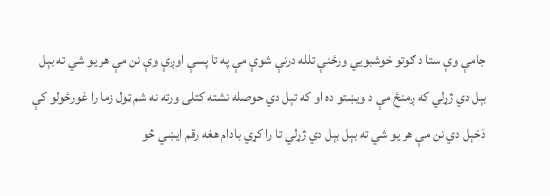جامې وې ستا د ګوتو خوشبويي ورځنې تلله درنې شوې مې په تا پسې اوږې وې نن مې هر يو شي ته بېل بېل دي ژړلي که ږمنځ مې د ويښتو ده او که تېل دي حوصله نشته کتلی ورته نه شم ټول زما را غورځولو کې دَخېل دي نن مې هر يو شي ته بېل بېل دي ژړلي تا را کړي بادام هغه رقم ايښي څو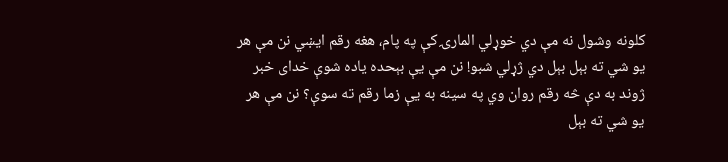کلونه وشول نه مې دي خوړلي المارۍ کې په پام، هغه رقم ايښي نن مې هر يو شي ته بېل بېل دي ژړلي شبو! نن مې يې بېحده ياده شوې خدای خبر ژوند به دې څه رقم روان وي په سينه به يې زما رقم ته سوې؟ نن مې هر يو شي ته بېل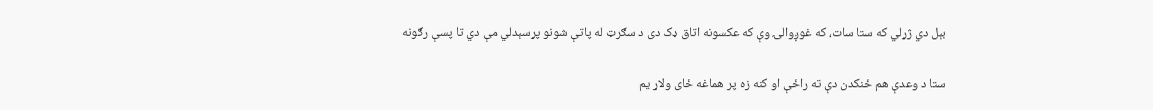بېل دي ژړلي که ستا سات، که غوږوالۍ وې که عکسونه اتاق ډک دی د سګرټ له پاتې شونو پړسېدلي مې دي تا پسې رګونه

ستا د وعدې هم ځنکدن دې ته راځې او کنه زه پر هماغه ځای ولاړ یم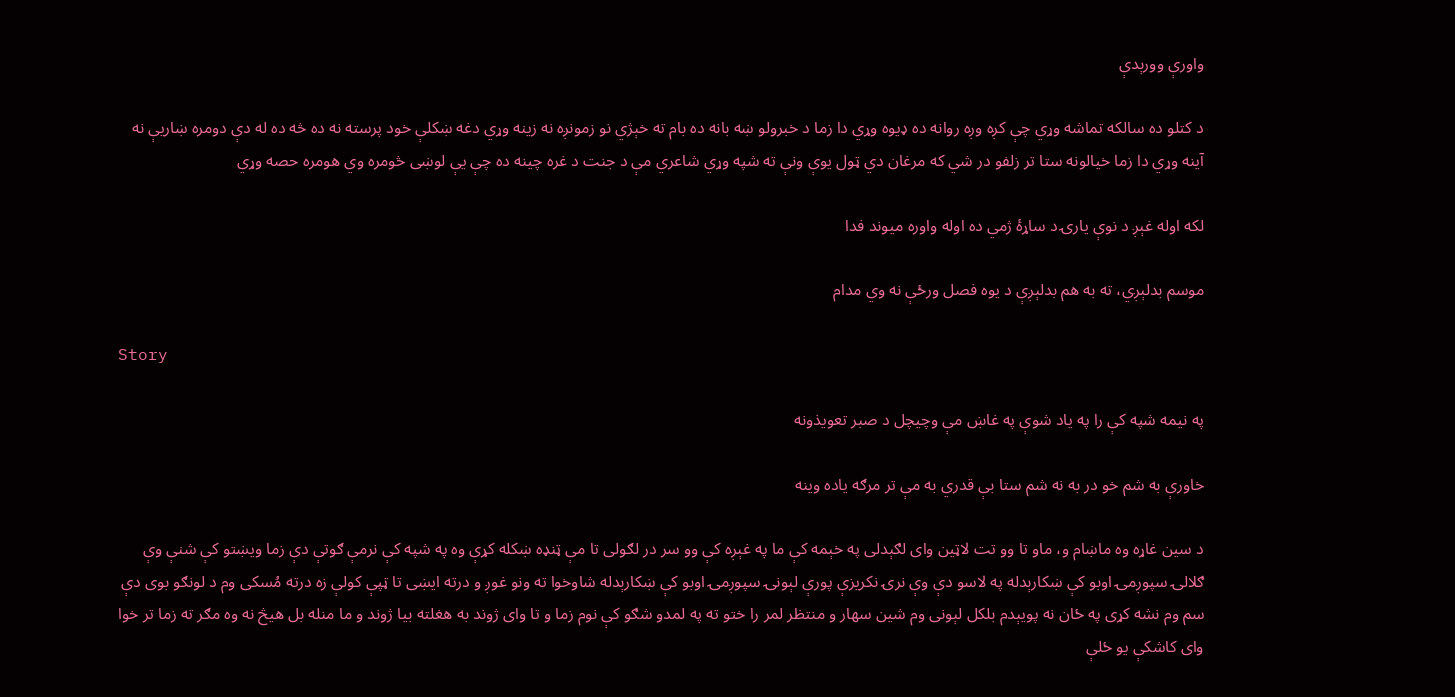واورې وورېدې

د کتلو ده سالکه تماشه وړي چې کږه وږه روانه ده ډیوه وړي دا زما د خبرولو ښه بانه ده بام ته خېژي نو زمونږه نه زینه وړي دغه ښکلې خود پرسته نه ده څه ده له دې دومره ښاریې نه آینه وړي دا زما خیالونه ستا تر زلفو در شي که مرغان دي ټول یوې ونې ته شپه وړي شاعري مې د جنت د غره چینه ده چې یې لوښی څومره وي هومره حصه وړي

لکه اوله غېږ د نوې یارۍ د ساړۀ ژمي ده اوله واوره ميوند فدا

موسم بدلېږي، ته به هم بدلېږې د یوه فصل ورځې نه وي مدام

Story

په نیمه شپه کې را په یاد شوې په غاښ مې وچیچل د صبر تعویذونه

خاورې به شم خو در به نه شم ستا بې قدري به مې تر مرګه ياده وينه

د سين غاړه وه ماښام و، ماو تا وو تت لاټين وای لګېدلی په خېمه کې ما په غېږه کې وو سر در لګولی تا مې ټنډه ښکله کړې وه په شپه کې نرمې ګوتې دې زما ويښتو کې شنې وې ګلالۍ سپوږمۍ اوبو کې ښکارېدله په لاسو دې وې نرۍ نکريزې پورې لېونۍ سپوږمۍ اوبو کې ښکارېدله شاوخوا ته ونو غوږ و درته ايښی تا ټپې کولې زه درته مُسکی وم د لونګو بوی دې سم وم نشه کړی په ځان نه پويېدم بلکل لېونی وم شين سهار و منتظر لمر را ختو ته په لمدو شګو کې نوم زما و تا وای ژوند به هغلته بيا ژوند و ما منله بل هيڅ نه وه مګر ته زما تر خوا وای کاشکې يو ځلې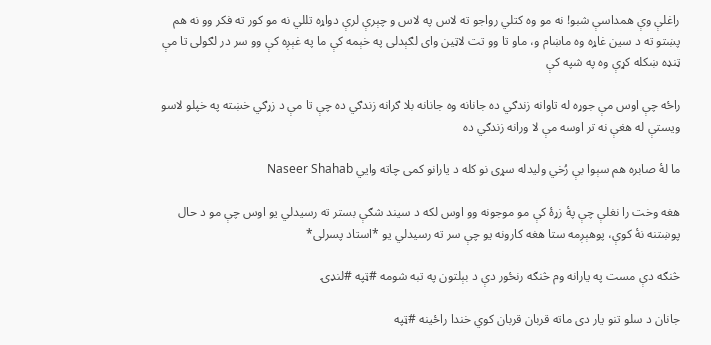راغلې وې همداسې شبو! نه مو وه کتلي رواجو ته لاس په لاس و چېرې لرې دواړه تللي نه مو کور ته فکر وو نه هم پښتو ته د سين غاړه وه ماښام و، ماو تا وو تت لاټين وای لګېدلی په خېمه کې ما په غېږه کې وو سر در لګولی تا مې ټنډه ښکله کړې وه په شپه کې

راځه چې اوس مې جوړه له تاوانه زندګي ده جانانه وه جانانه بلا ګرانه زندګي ده چې تا مې د زړګي خښته په خپلو لاسو ویستې له هغې نه تر اوسه مې لا ورانه زندګي ده

ما لۀ صابره هم سېوا بې رُخي ولیدله سړی نو کله د یارانو کمی چاته وایي Naseer Shahab

هغه وخت را نغلې چې پۀ زړۀ کې مو موجونه وو اوس لکه د سیند شګې بستر ته رسیدلي یو اوس چې مو د حال پوښتنه نۀ کوې، پوهېږمه ستا هغه کارونه یو چې سر ته رسیدلي یو *استاد پسرلی*

څنګه دې مست په يارانه وم څنګه رنځور دې د بېلتون په تبه شومه #ټپه #لنډۍ

جانان د سلو تنو یار دی ماته قربان قربان کوي خندا راځینه #ټپه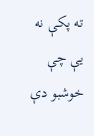ته پکې نه يې چې خوشبو دې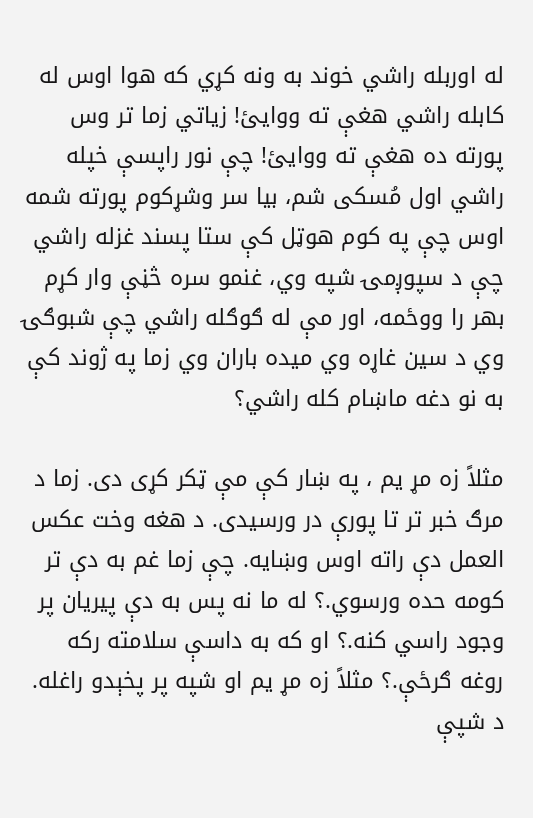له اوربله راشي خوند به ونه کړي که هوا اوس له کابله راشي هغې ته ووايئ! زياتي زما تر وس پورته ده هغې ته ووايئ! چې نور راپسې خپله راشي اول مُسکی شم، بيا سر وشړکوم پورته شمه اوس چې په کوم هوټل کې ستا پسند غزله راشي چې د سپوږمۍ شپه وي، غنمو سره څڼې وار کړم بهر را ووځمه، اور مې له ګوګله راشي چې شبوګۍ وي د سين غاړه وي ميده باران وي زما په ژوند کې به نو دغه ماښام کله راشي؟

مثلاً زه مړ يم ، په ښار کې مې ټکر کړى دى. زما د مرګ خبر تر تا پورې در ورسيدی. د هغه وخت عکس العمل دې راته اوس وښايه. چې زما غم به دې تر کومه حده ورسوي.؟ له ما نه پس به دې پيريان پر وجود راسي کنه.؟ او که به داسې سلامته رکه روغه ګرځې.؟ مثلاً زه مړ يم او شپه پر پخېدو راغله. د شپې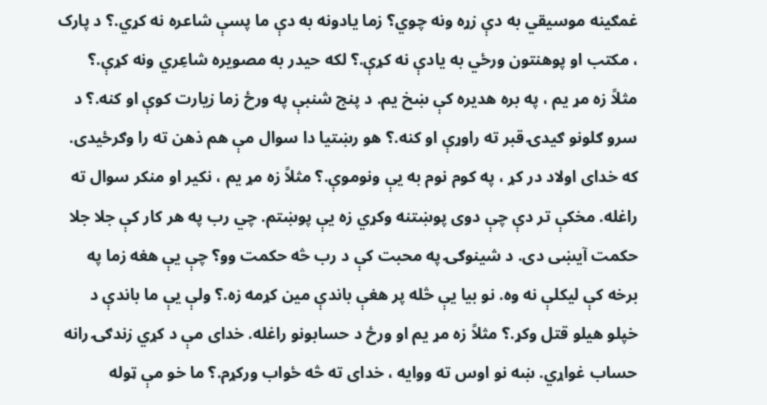غمګينه موسيقي به دې زړه ونه چوي؟ زما يادونه به دې ما پسې شاعره نه کړي.؟ د پارک ، مکتب او پوهنتون ورځي به يادې نه کړې.؟ لکه حيدر به مصويره شاعِري ونه کړې.؟ مثلاً زه مړ يم ، په بره هديره کې ښخ يم. د پنج شنبې په ورځ زما زيارت کوې او کنه.؟ د سرو ګلونو ګيدۍ قبر ته راوړې او کنه.؟ هو رښتيا دا سوال مې هم ذهن ته را وګرځيدى. که خداى اولاد در کړ ، په کوم نوم به يې ونوموې.؟ مثلاً زه مړ يم ، نکير او منکر سوال ته راغله. مخکې تر دې چې دوى پوښتنه وکړي زه يې پوښتم. چي رب په هر کار کې جلا جلا حکمت آيښی دى. د شينوګۍ په محبت کې د رب څه حکمت وو؟ چې يې هغه زما په برخه کې ليکلې نه وه. نو بيا يې څله پر هغې باندې مين کړمه زه.؟ ولې يې ما باندې د خپلو هيلو قتل وکړ.؟ مثلاً زه مړ يم او ورځ د حسابونو راغله. خداى مې د کړي زندګۍ رانه حساب غواړي. ښه نو اوس ته ووايه ، خداى ته څه ځواب ورکړم.؟ ما خو مې ټوله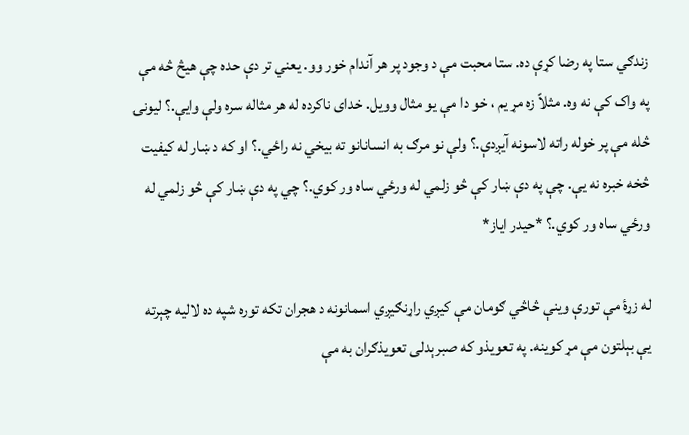زندګي ستا په رضا کړې ده. ستا محبت مې د وجود پر هر آندام خور وو. يعني تر دې حده چې هيڅ څه مې په واک کې نه وه. مثلاً زه مړ يم ، خو دا مې يو مثال وويل. خداى ناکرده له هر مثاله سره ولې وايې.؟ ليونۍ څله مې پر خوله راته لاسونه آيږدې.؟ ولې نو مرګ به انسانانو ته بيخي نه راځي.؟ او که د ښار له کيفيت څخه خبره نه يې. چې په دې ښار کې څو زلمي له ورځي ساه ور کوي.؟ چي په دې ښار کې څو زلمي له ورځي ساه ور کوي.؟ *حيدر اياز*

له زړۀ مې تورې وینې څاڅي ګومان مې کیږي راړنګیږي اسمانونه د هجران تکه توره شپه ده لالیه چېرته یې بېلتون مې مړ کوینه. په تعویذو که صبرېدلی تعویذګران به مې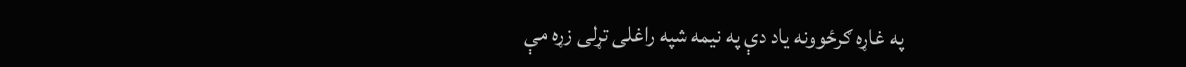په غاړه ګرځوونه یاد دې په نیمه شپه راغلی تړلی زړه مې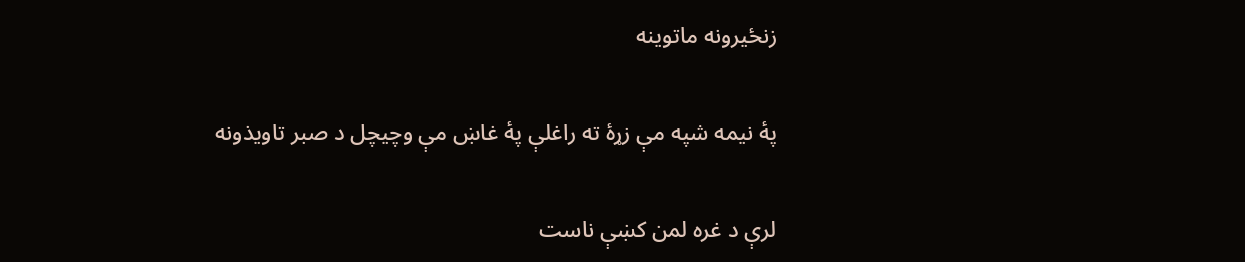زنځیرونه ماتوینه

پۀ نيمه شپه مې زړۀ ته راغلې پۀ غاښ مې وچيچل د صبر تاويذونه

لرې د غره لمن کښې ناست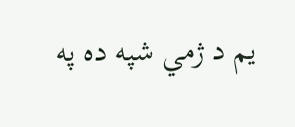يم د ژمي شپه ده په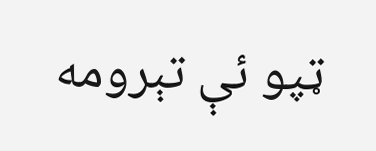ټپو ئې تېرومه